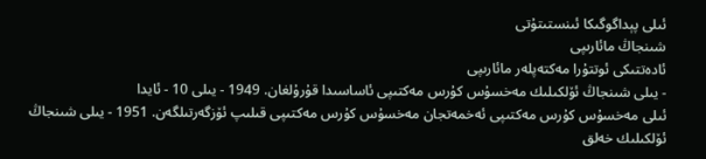ئىلى پېداگوگىكا ئىنستىتۇتى
شىنجاڭ مائارىپى
ئادەتتىكى ئوتتۇرا مەكتەپلەر مائارىپى
- يىلى شىنجاڭ ئۆلكىلىك مەخسۇس كۇرس مەكتىپى ئاساسىدا قۇرۇلغان. 1949 - يىلى 10 - ئايدا
ئىلى مەخسۇس كۇرس مەكتىپى ئەخمەتجان مەخسۇس كۇرس مەكتىپى قىلىپ ئۆزگەرتىلگەن. 1951 - يىلى شىنجاڭ ئۆلكىلىك خەلق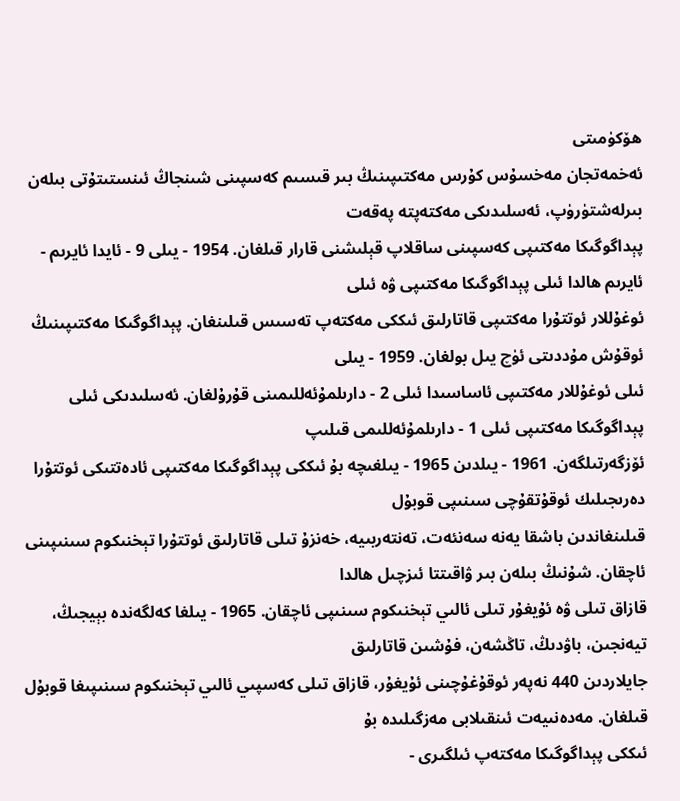ھۆكۈمىتى
ئەخمەتجان مەخسۇس كۇرس مەكتىپىنىڭ بىر قىسىم كەسپىنى شىنجاڭ ئىنستىتۇتى بىلەن بىرلەشتۈرۈپ، ئەسلىدىكى مەكتەپتە پەقەت
پېداگوگىكا مەكتىپى كەسپىنى ساقلاپ قېلىشنى قارار قىلغان. 1954 - يىلى 9 - ئايدا ئايرىم - ئايرىم ھالدا ئىلى پېداگوگىكا مەكتىپى ۋە ئىلى
ئوغۇللار ئوتتۇرا مەكتىپى قاتارلىق ئىككى مەكتەپ تەسىس قىلىنغان. پېداگوگىكا مەكتىپىنىڭ ئوقۇش مۇددىتى ئۈچ يىل بولغان. 1959 - يىلى
ئىلى ئوغۇللار مەكتىپى ئاساسىدا ئىلى 2 - دارىلمۇئەللىمىنى قۇرۇلغان. ئەسلىدىكى ئىلى پېداگوگىكا مەكتىپى ئىلى 1 - دارىلمۇئەللىمى قىلىپ
ئۆزگەرتىلگەن. 1961 - يىلدىن 1965 - يىلغىچە بۇ ئىككى پېداگوگىكا مەكتىپى ئادەتتىكى ئوتتۇرا دەرىجىلىك ئوقۇتقۇچى سىنىپى قوبۇل
قىلىنغاندىن باشقا يەنە سەنئەت، تەنتەربىيە، خەنزۇ تىلى قاتارلىق ئوتتۇرا تېخنىكوم سىنىپىنى ئاچقان. شۇنىڭ بىلەن بىر ۋاقىتتا ئىزچىل ھالدا
قازاق تىلى ۋە ئۇيغۇر تىلى ئالىي تېخنىكوم سىنىپى ئاچقان. 1965 - يىلغا كەلگەندە بېيجىڭ، تيەنجىن، باۋدىڭ، تاڭشەن، فۇشىن قاتارلىق
جايلاردىن 440 نەپەر ئوقۇغۇچىنى ئۇيغۇر، قازاق تىلى كەسپىي ئالىي تېخنىكوم سىنىپىغا قوبۇل قىلغان. مەدەنىيەت ئىنقىلابى مەزگىلىدە بۇ
ئىككى پېداگوگىكا مەكتەپ ئىلگىرى -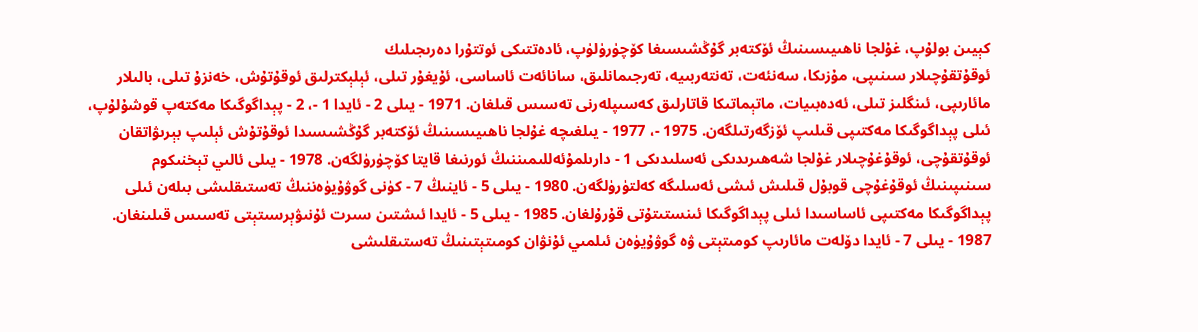كېيىن بولۇپ، غۇلجا ناھىيىسىنىڭ ئۆكتەبر گۇڭشىسىغا كۆچۈرۈلۈپ، ئادەتتىكى ئوتتۇرا دەرىجىلىك
ئوقۇتقۇچىلار سىنىپى، مۇزىكا، سەنئەت، تەنتەربىيە، تەرجىمانلىق، سانائەت ئاساسى، ئۇيغۇر تىلى، ئېلېكترلىق ئوقۇتۇش، خەنزۇ تىلى، بالىلار
مائارىپى، ئىنگلىز تىلى، ئەدەبىيات، ماتېماتىكا قاتارلىق كەسىپلەرنى تەسىس قىلغان. 1971 - يىلى 2 - ئايدا 1 -، 2 - پېداگوگىكا مەكتەپ قوشۇلۇپ،
ئىلى پېداگوگىكا مەكتىپى قىلىپ ئۆزگەرتىلگەن. 1975 -، 1977 - يىلغىچە غۇلجا ناھىيىسىنىڭ ئۆكتەبر گۇڭشىسىدا ئوقۇتۇش ئېلىپ بېرىۋاتقان
ئوقۇتقۇچى، ئوقۇغۇچىلار غۇلجا شەھىرىدىكى ئەسلىدىكى 1 - دارىلمۇئەللىمىننىڭ ئورنىغا قايتا كۆچۈرۈلگەن. 1978 - يىلى ئالىي تېخنىكوم
سىنىپىنىڭ ئوقۇغۇچى قوبۇل قىلىش ئىشى ئەسلىگە كەلتۈرۈلگەن. 1980 - يىلى 5 - ئاينىڭ 7 - كۈنى گوۋۇيۈەننىڭ تەستىقلىشى بىلەن ئىلى
پېداگوگىكا مەكتىپى ئاساسىدا ئىلى پېداگوگىكا ئىنستىتۇتى قۇرۇلغان. 1985 - يىلى 5 - ئايدا ئىشتىن سىرت ئۇنىۋېرسىتېتى تەسىس قىلىنغان.
1987 - يىلى 7 - ئايدا دۆلەت مائارىپ كومىتېتى ۋە گوۋۇيۈەن ئىلمىي ئۇنۋان كومىتېتىنىڭ تەستىقلىشى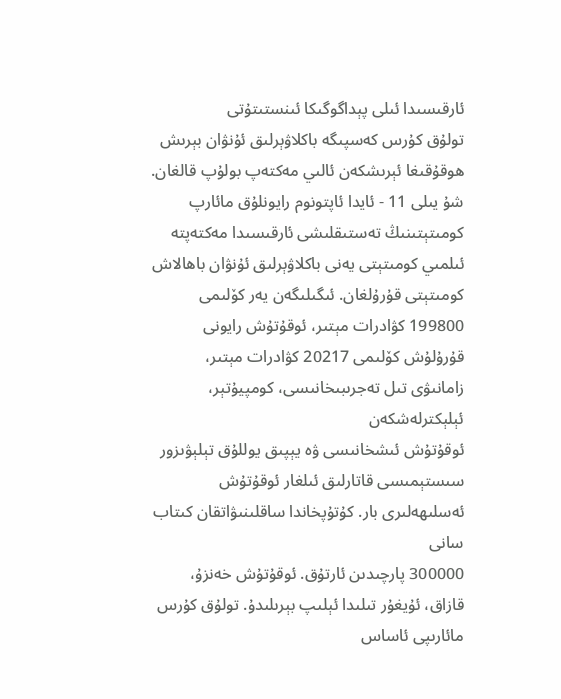ئارقىسىدا ئىلى پېداگوگىكا ئىنستىتۇتى
تولۇق كۇرس كەسپىگە باكلاۋېرلىق ئۇنۋان بېرىش ھوقۇقىغا ئېرىشكەن ئالىي مەكتەپ بولۇپ قالغان. شۇ يىلى 11 - ئايدا ئاپتونوم رايونلۇق مائارپ
كومىتېتىنىڭ تەستىقلىشى ئارقىسىدا مەكتەپتە ئىلمىي كومىتېتى يەنى باكلاۋېرلىق ئۇنۋان باھالاش كومىتېتى قۇرۇلغان. ئىگىلىگەن يەر كۆلىمى
199800 كۋادرات مېتىر، ئوقۇتۇش رايونى قۇرۇلۇش كۆلىمى 20217 كۋادرات مېتىر، زامانىۋى تىل تەجرىبىخانىسى، كومپيۇتېر، ئېلېكترلەشكەن
ئوقۇتۇش ئىشخانىسى ۋە يېپىق يوللۇق تېلېۋىزور سىستېمىسى قاتارلىق ئىلغار ئوقۇتۇش ئەسلىھەلىرى بار. كۇتۇپخاندا ساقلىنىۋاتقان كىتاب سانى
300000 پارچىدىن ئارتۇق. ئوقۇتۇش خەنزۇ، قازاق، ئۇيغۇر تىلىدا ئېلىپ بېرىلىدۇ. تولۇق كۇرس مائارىپى ئاساس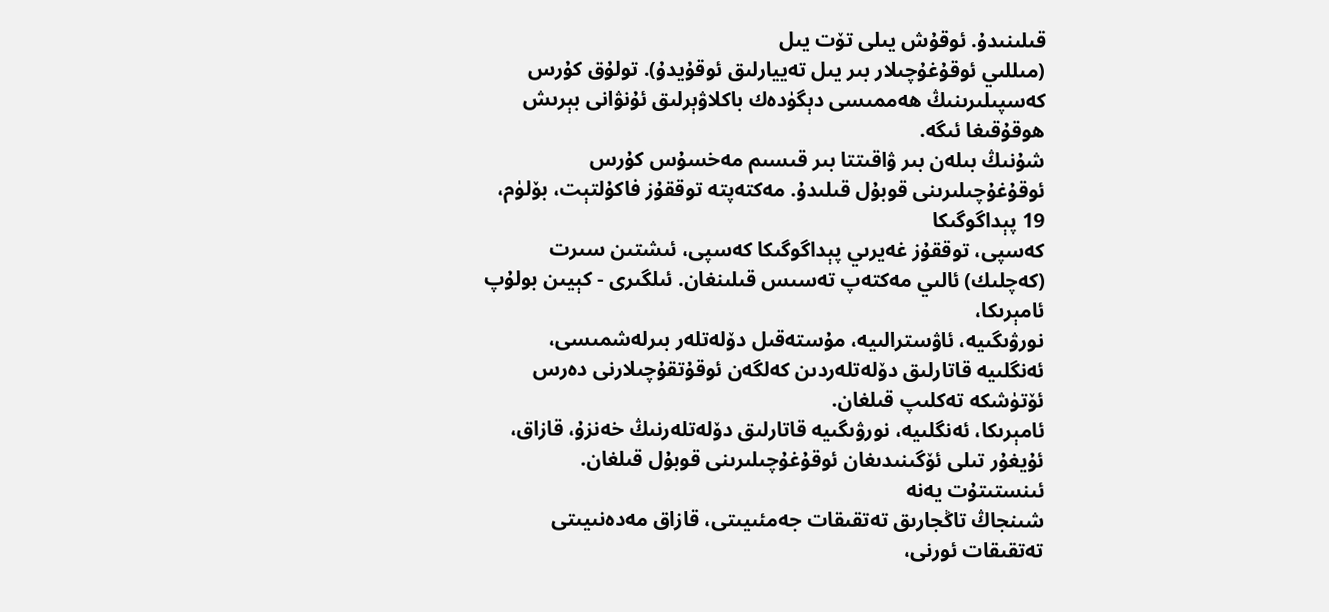قىلىنىدۇ. ئوقۇش يىلى تۆت يىل
(مىللىي ئوقۇغۇچىلار بىر يىل تەييارلىق ئوقۇيدۇ). تولۇق كۇرس كەسپىلىرىنىڭ ھەممىسى دېگۈدەك باكلاۋېرلىق ئۇنۋانى بېرىش ھوقۇقىغا ئىگە.
شۇنىڭ بىلەن بىر ۋاقىتتا بىر قىسىم مەخسۇس كۇرس ئوقۇغۇچىلىرىنى قوبۇل قىلىدۇ. مەكتەپتە توققۇز فاكۇلتېت، بۆلۈم، 19 پېداگوگىكا
كەسپى، توققۇز غەيرىي پېداگوگىكا كەسپى، ئىشتىن سىرت (كەچلىك) ئالىي مەكتەپ تەسىس قىلىنغان. ئىلگىرى - كېيىن بولۇپ ئامېرىكا،
نورۋىگىيە، ئاۋسترالىيە، مۇستەقىل دۆلەتلەر بىرلەشمىسى، ئەنگلىيە قاتارلىق دۆلەتلەردىن كەلگەن ئوقۇتقۇچىلارنى دەرس ئۆتۈشكە تەكلىپ قىلغان.
ئامېرىكا، ئەنگلىيە، نورۋىگىيە قاتارلىق دۆلەتلەرنىڭ خەنزۇ، قازاق، ئۇيغۇر تىلى ئۆگىنىدىغان ئوقۇغۇچىلىرىنى قوبۇل قىلغان. ئىنستىتۇت يەنە
شىنجاڭ تاڭجارىق تەتقىقات جەمئىيىتى، قازاق مەدەنىيىتى تەتقىقات ئورنى،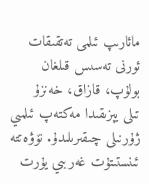مائارىپ ئىلمى تەتقىقات ئورنى تەسىس قىلغان بولۇپ، قازاق، خەنزۇ
تىلى يېزىقىدا مەكتەپ ئىلمىي ژۇرنىلى چىقىرىلىدۇ. نۆۋەتتە ئىنستىتۇت غەربىي يۇرت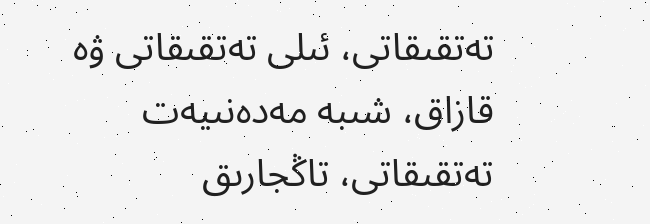تەتقىقاتى، ئىلى تەتقىقاتى ۋە قازاق، شىبە مەدەنىيەت
تەتقىقاتى، تاڭجارىق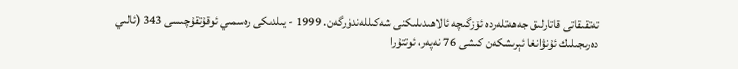تەتقىقاتى قاتارلىق جەھەتلەردە ئۆزگىچە ئالاھىدىلىكنى شەكىللەندۈرگەن. 1999 - يىلدىكى رەسمىي ئوقۇتقۇچىسى 343 (ئالىي
دەرىجىلىك ئۇنۋانغا ئېرىشكەن كىشى 76 نەپەر، ئوتتۇرا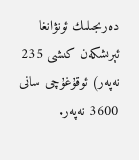دەرىجىلىك ئونۋانغا ئېرىشكەن كىشى 235 نەپەر) ئوقۇغۇچى سانى 3600 نەپەر.